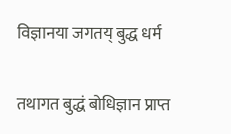विज्ञानया जगतय् बुद्ध धर्म

तथागत बुद्धं बोधिज्ञान प्राप्त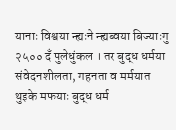यानाः विश्वया न्ह्यःने न्ह्यब्वया बिज्याःगु २५०० दँ पुलेधुंकल । तर बुद्ध धर्मया संवेदनशीलता, गहनता व मर्मयात थुइके मफयाः बुद्ध धर्म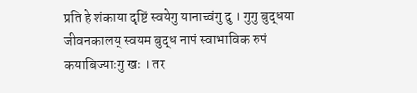प्रति हे शंकाया दृष्टिं स्वयेगु यानाच्वंगु दु । गुगु बुद्धया जीवनकालय् स्वयम बुद्ध नापं स्वाभाविक रुपं कयाबिज्याःगु खः । तर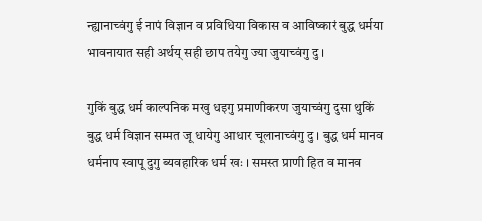न्ह्यानाच्वंगु ई नापं विज्ञान व प्रविधिया विकास व आविष्कारं बुद्ध धर्मया भावनायात सही अर्थय् सही छाप तयेगु ज्या जुयाच्वंगु दु ।

गुकिं बुद्ध धर्म काल्पनिक मखु धइगु प्रमाणीकरण जुयाच्वंगु दुसा थुकिं बुद्ध धर्म विज्ञान सम्मत जू धायेगु आधार चूलानाच्वंगु दु । बुद्ध धर्म मानव धर्मनाप स्वापू दुगु ब्यवहारिक धर्म खः । समस्त प्राणी हित व मानव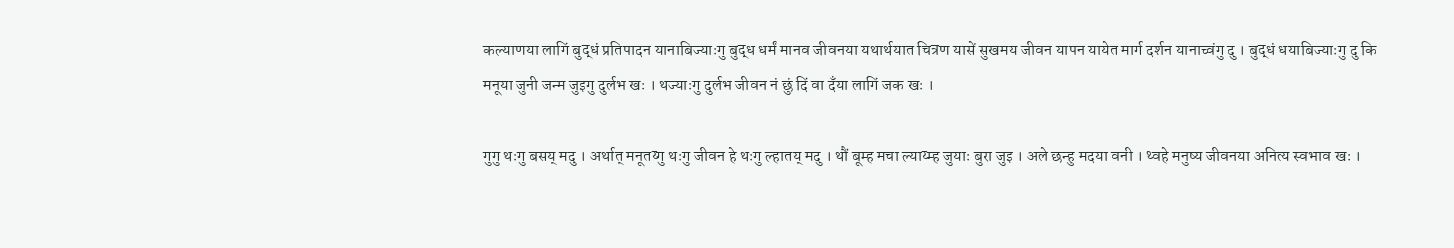कल्याणया लागिं बुद्धं प्रतिपादन यानाबिज्याःगु बुद्ध धर्मं मानव जीवनया यथार्थयात चित्रण यासें सुखमय जीवन यापन यायेत मार्ग दर्शन यानाच्वंगु दु । बुद्धं धयाबिज्याःगु दु कि मनूया जुनी जन्म जुइगु दुर्लभ खः । थज्याःगु दुर्लभ जीवन नं छुं दिं वा दँया लागिं जक खः ।

गुगु थःगु बसय् मदु । अर्थात् मनूतय्गु थःगु जीवन हे थःगु ल्हातय् मदु । थौं बूम्ह मचा ल्याय्म्ह जुयाः बुरा जुइ । अले छन्हु मदया वनी । थ्वहे मनुष्य जीवनया अनित्य स्वभाव खः ।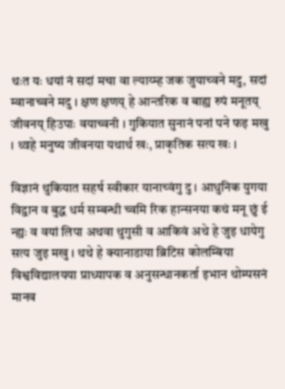थःत यः धयां नं सदां मचा वा ल्याय्म्ह जक जुयाच्वने मदु, सदां म्वानाच्वने मदु । क्षण क्षणय् हे आन्तरिक व बाह्य रुपं मनूतय् जीवनय् हिउपाः वयाच्वनी । गुकियात सुनानं पनां पने फइ मखु । थ्वहे मनुष्य जीवनया यथार्थ खः, प्राकृतिक सत्य खः ।

विज्ञानं थुकियात सहर्ष स्वीकार यानाच्वंगु दु । आधुनिक युगया विद्वान व बुद्ध धर्म सम्बन्धी च्वमि रिक हान्सनया कथं मनू छुं ई न्ह्यः व वयां लिपा अथवा थुगुसी व आकिवं अथे हे जुइ धायेगु सत्य जुइ मखु । थथे हे क्यानाडाया ब्रिटिस कोलम्बिया विश्वविद्यालयया प्राध्यापक व अनुसन्धानकर्ता इभान थोम्पसनं मानव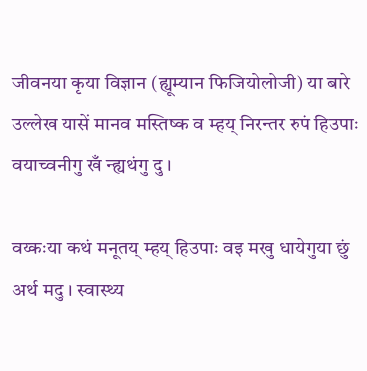जीवनया कृया विज्ञान (ह्यूम्यान फिजियोलोजी) या बारे उल्लेख यासें मानव मस्तिष्क व म्हय् निरन्तर रुपं हिउपाः वयाच्वनीगु खँ न्ह्यथंगु दु ।

वय्कःया कथं मनूतय् म्हय् हिउपाः वइ मखु धायेगुया छुं अर्थ मदु । स्वास्थ्य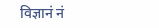विज्ञानं नं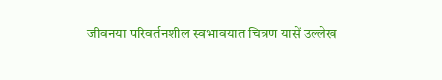जीवनया परिवर्तनशील स्वभावयात चित्रण यासें उल्लेख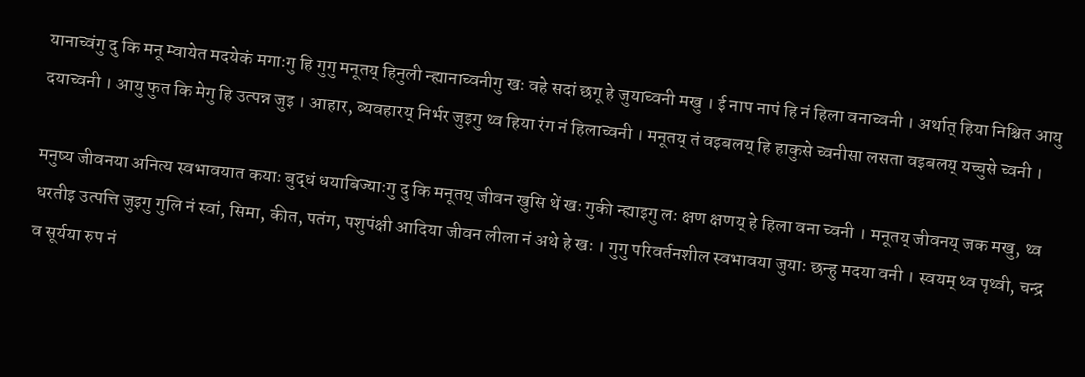यानाच्वंगु दु कि मनू म्वायेत मदयेकं मगाःगु हि गुगु मनूतय् हिनुली न्ह्यानाच्वनीगु खः वहे सदां छगू हे जुयाच्वनी मखु । ई नाप नापं हि नं हिला वनाच्वनी । अर्थात् हिया निश्चित आयु दयाच्वनी । आयु फुत कि मेगु हि उत्पन्न जुइ । आहार, ब्यवहारय् निर्भर जुइगु थ्व हिया रंग नं हिलाच्वनी । मनूतय् तं वइबलय् हि हाकुसे च्वनीसा लसता वइबलय् यच्चुसे च्वनी ।

मनुष्य जीवनया अनित्य स्वभावयात कयाः बुद्धं धयाबिज्याःगु दु कि मनूतय् जीवन खुसि थें खः गुकी न्ह्याइगु लः क्षण क्षणय् हे हिला वना च्वनी । मनूतय् जीवनय् जक मखु, थ्व धरतीइ उत्पत्ति जुइगु गुलि नं स्वां, सिमा, कीत, पतंग, पशुपंक्षी आदिया जीवन लीला नं अथे हे खः । गुगु परिवर्तनशील स्वभावया जुयाः छन्हु मदया वनी । स्वयम् थ्व पृथ्वी, चन्द्र व सूर्यया रुप नं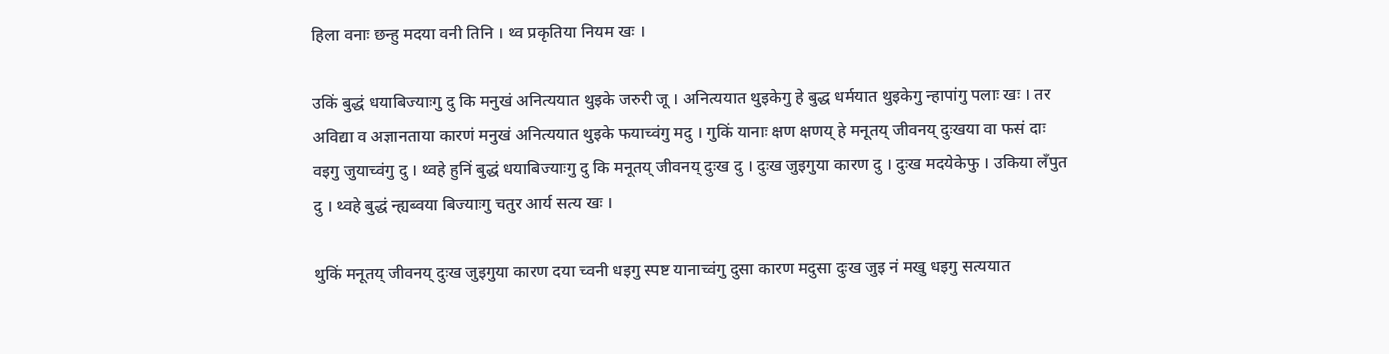हिला वनाः छन्हु मदया वनी तिनि । थ्व प्रकृतिया नियम खः ।

उकिं बुद्धं धयाबिज्याःगु दु कि मनुखं अनित्ययात थुइके जरुरी जू । अनित्ययात थुइकेगु हे बुद्ध धर्मयात थुइकेगु न्हापांगु पलाः खः । तर अविद्या व अज्ञानताया कारणं मनुखं अनित्ययात थुइके फयाच्वंगु मदु । गुकिं यानाः क्षण क्षणय् हे मनूतय् जीवनय् दुःखया वा फसं दाः वइगु जुयाच्वंगु दु । थ्वहे हुनिं बुद्धं धयाबिज्याःगु दु कि मनूतय् जीवनय् दुःख दु । दुःख जुइगुया कारण दु । दुःख मदयेकेफु । उकिया लँपुत दु । थ्वहे बुद्धं न्ह्यब्वया बिज्याःगु चतुर आर्य सत्य खः ।

थुकिं मनूतय् जीवनय् दुःख जुइगुया कारण दया च्वनी धइगु स्पष्ट यानाच्वंगु दुसा कारण मदुसा दुःख जुइ नं मखु धइगु सत्ययात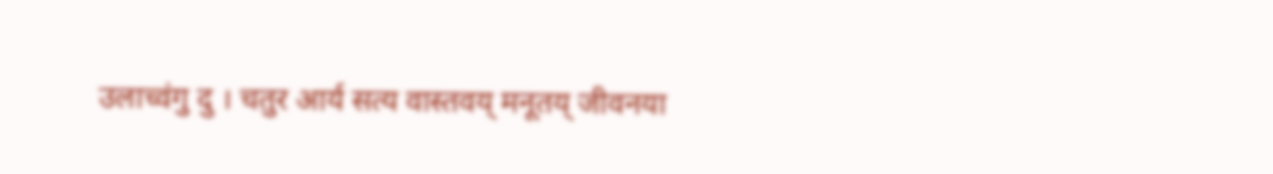उलाच्वंगु दु । चतुर आर्य सत्य वास्तवय् मनूतय् जीवनया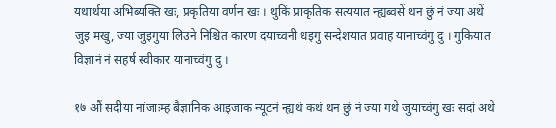यथार्थया अभिब्यक्ति खः, प्रकृतिया वर्णन खः । थुकिं प्राकृतिक सत्ययात न्ह्यब्वसें थन छुं नं ज्या अथें जुइ मखु, ज्या जुइगुया लिउने निश्चित कारण दयाच्वनी धइगु सन्देशयात प्रवाह यानाच्वंगु दु । गुकियात विज्ञानं नं सहर्ष स्वीकार यानाच्वंगु दु ।

१७ औं सदीया नांजाःम्ह बैज्ञानिक आइजाक न्यूटनं न्ह्यथं कथं थन छुं नं ज्या गथे जुयाच्वंगु खः सदां अथे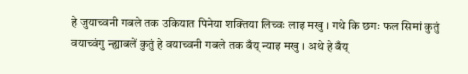हे जुयाच्वनी गबले तक उकियात पिनेया शक्तिया लिच्वः लाइ मखु । गथे कि छगः फल सिमां कुतुं वयाच्वंगु न्ह्याबलें कुतुं हे वयाच्वनी गबले तक बँय् न्याइ मखु । अथे हे बँय्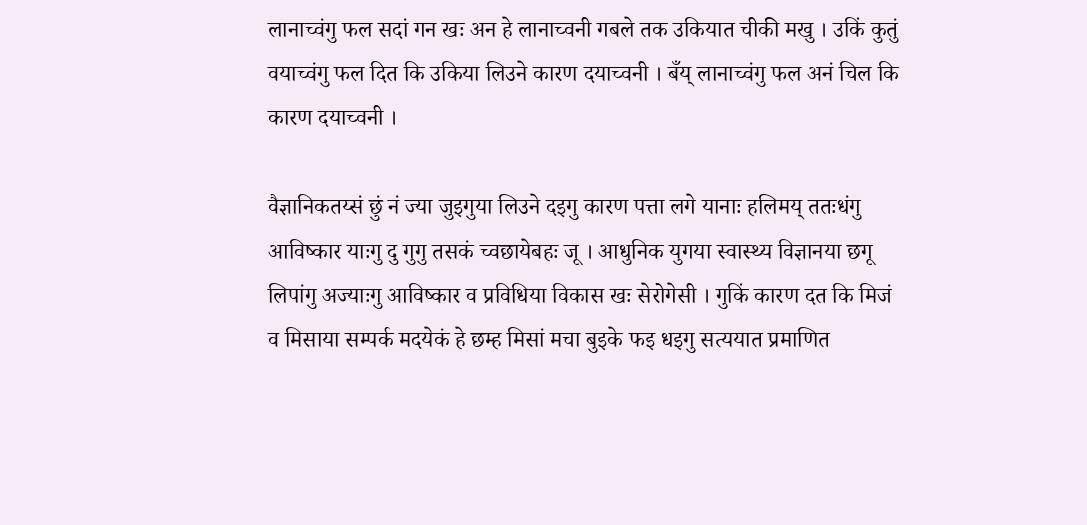लानाच्वंगु फल सदां गन खः अन हे लानाच्वनी गबले तक उकियात चीकी मखु । उकिं कुतुं वयाच्वंगु फल दित कि उकिया लिउने कारण दयाच्वनी । बँय् लानाच्वंगु फल अनं चिल कि कारण दयाच्वनी ।

वैज्ञानिकतय्सं छुं नं ज्या जुइगुया लिउने दइगु कारण पत्ता लगे यानाः हलिमय् ततःधंगु आविष्कार याःगु दु गुगु तसकं च्वछायेबहः जू । आधुनिक युगया स्वास्थ्य विज्ञानया छगू लिपांगु अज्याःगु आविष्कार व प्रविधिया विकास खः सेरोगेसी । गुकिं कारण दत कि मिजं व मिसाया सम्पर्क मदयेकं हे छम्ह मिसां मचा बुइके फइ धइगु सत्ययात प्रमाणित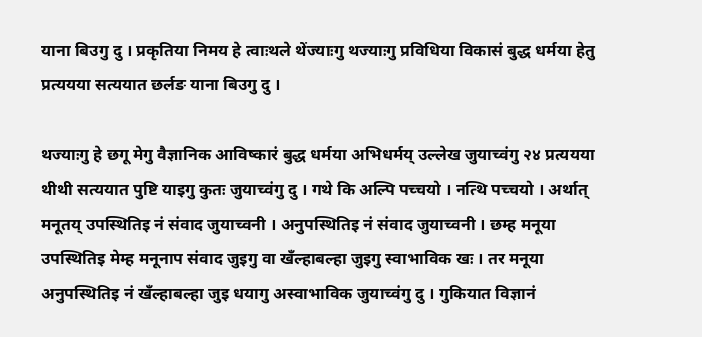याना बिउगु दु । प्रकृतिया निमय हे त्वाःथले थेंज्याःगु थज्याःगु प्रविधिया विकासं बुद्ध धर्मया हेतु प्रत्ययया सत्ययात छर्लङ याना बिउगु दु ।

थज्याःगु हे छगू मेगु वैज्ञानिक आविष्कारं बुद्ध धर्मया अभिधर्मय् उल्लेख जुयाच्वंगु २४ प्रत्ययया थीथी सत्ययात पुष्टि याइगु कुतः जुयाच्वंगु दु । गथे कि अल्पि पच्चयो । नत्थि पच्चयो । अर्थात् मनूतय् उपस्थितिइ नं संवाद जुयाच्वनी । अनुपस्थितिइ नं संवाद जुयाच्वनी । छम्ह मनूया उपस्थितिइ मेम्ह मनूनाप संवाद जुइगु वा खँल्हाबल्हा जुइगु स्वाभाविक खः । तर मनूया अनुपस्थितिइ नं खँल्हाबल्हा जुइ धयागु अस्वाभाविक जुयाच्वंगु दु । गुकियात विज्ञानं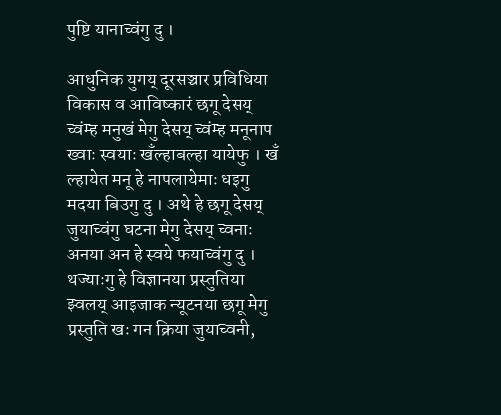पुष्टि यानाच्वंगु दु ।

आधुनिक युगय् दूरसञ्चार प्रविधिया विकास व आविष्कारं छगू देसय् च्वंम्ह मनुखं मेगु देसय् च्वंम्ह मनूनाप ख्वाः स्वयाः खँल्हाबल्हा यायेफु । खँ ल्हायेत मनू हे नापलायेमाः धइगु मदया बिउगु दु । अथे हे छगू देसय् जुयाच्वंगु घटना मेगु देसय् च्वनाः अनया अन हे स्वये फयाच्वंगु दु । थज्याःगु हे विज्ञानया प्रस्तुतिया झ्वलय् आइजाक न्यूटनया छगू मेगु प्रस्तुति खः गन क्रिया जुयाच्वनी,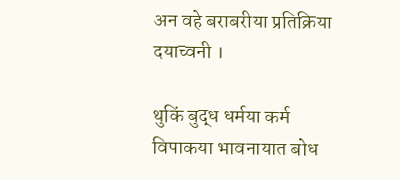अन वहे बराबरीया प्रतिक्रिया दयाच्वनी ।

थुकिं बुद्ध धर्मया कर्म विपाकया भावनायात बोध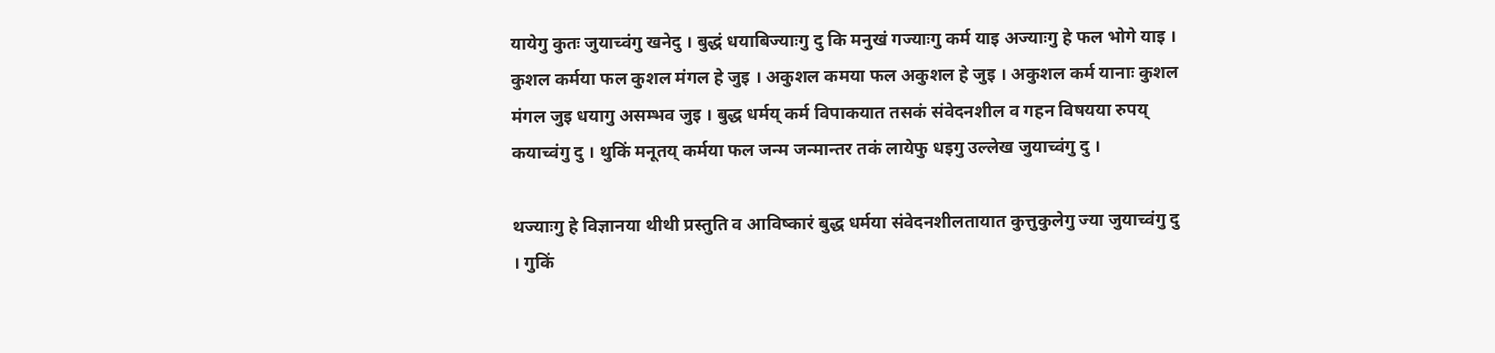यायेगु कुतः जुयाच्वंगु खनेदु । बुद्धं धयाबिज्याःगु दु कि मनुखं गज्याःगु कर्म याइ अज्याःगु हे फल भोगे याइ । कुशल कर्मया फल कुशल मंगल हे जुइ । अकुशल कमया फल अकुशल हे जुइ । अकुशल कर्म यानाः कुशल मंगल जुइ धयागु असम्भव जुइ । बुद्ध धर्मय् कर्म विपाकयात तसकं संवेदनशील व गहन विषयया रुपय् कयाच्वंगु दु । थुकिं मनूतय् कर्मया फल जन्म जन्मान्तर तकं लायेफु धइगु उल्लेख जुयाच्वंगु दु ।

थज्याःगु हे विज्ञानया थीथी प्रस्तुति व आविष्कारं बुद्ध धर्मया संवेदनशीलतायात कुत्तुकुलेगु ज्या जुयाच्वंगु दु । गुकिं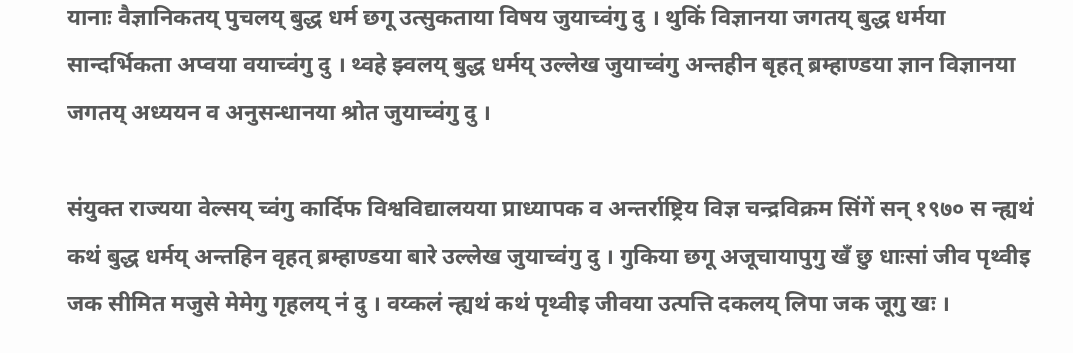यानाः वैज्ञानिकतय् पुचलय् बुद्ध धर्म छगू उत्सुकताया विषय जुयाच्वंगु दु । थुकिं विज्ञानया जगतय् बुद्ध धर्मया सान्दर्भिकता अप्वया वयाच्वंगु दु । थ्वहे झ्वलय् बुद्ध धर्मय् उल्लेख जुयाच्वंगु अन्तहीन बृहत् ब्रम्हाण्डया ज्ञान विज्ञानया जगतय् अध्ययन व अनुसन्धानया श्रोत जुयाच्वंगु दु ।

संयुक्त राज्यया वेल्सय् च्वंगु कार्दिफ विश्वविद्यालयया प्राध्यापक व अन्तर्राष्ट्रिय विज्ञ चन्द्रविक्रम सिंगें सन् १९७० स न्ह्यथं कथं बुद्ध धर्मय् अन्तहिन वृहत् ब्रम्हाण्डया बारे उल्लेख जुयाच्वंगु दु । गुकिया छगू अजूचायापुगु खँ छु धाःसां जीव पृथ्वीइ जक सीमित मजुसे मेमेगु गृहलय् नं दु । वय्कलं न्ह्यथं कथं पृथ्वीइ जीवया उत्पत्ति दकलय् लिपा जक जूगु खः ।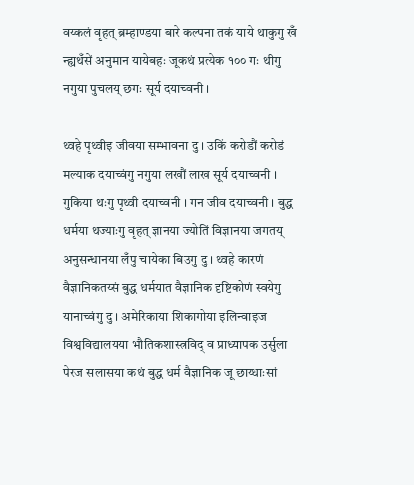वय्कलं वृहत् ब्रम्हाण्डया बारे कल्पना तकं याये थाकुगु खँ न्ह्यथँसें अनुमान यायेबहः जूकथं प्रत्येक १०० गः थीगु नगुया पुचलय् छगः सूर्य दयाच्वनी ।

थ्वहे पृथ्वीइ जीवया सम्भावना दु । उकिं करोडौं करोडं मल्याक दयाच्वंगु नगुया लखौं लाख सूर्य दयाच्वनी । गुकिया थःगु पृथ्वी दयाच्वनी । गन जीव दयाच्वनी । बुद्ध धर्मया थज्याःगु वृहत् ज्ञानया ज्योतिं विज्ञानया जगतय् अनुसन्धानया लँपु चायेका बिउगु दु । थ्वहे कारणं वैज्ञानिकतय्सं बुद्ध धर्मयात वैज्ञानिक दृष्टिकोणं स्वयेगु यानाच्वंगु दु । अमेरिकाया शिकागोया इलिन्वाइज विश्वविद्यालयया भौतिकशास्त्रविद् व प्राध्यापक उर्सुला पेरज सलासया कथं बुद्ध धर्म वैज्ञानिक जू छाय्धाःसां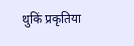थुकिं प्रकृतिया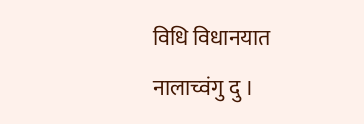विधि विधानयात नालाच्वंगु दु ।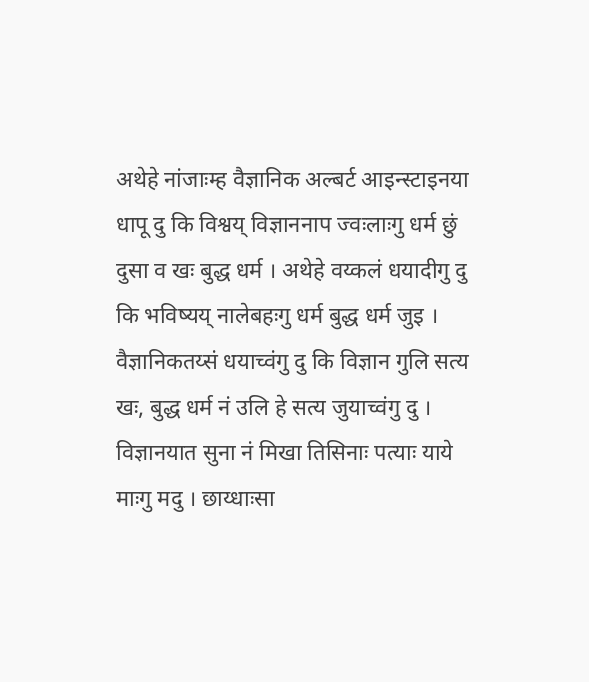अथेहे नांजाःम्ह वैज्ञानिक अल्बर्ट आइन्स्टाइनया धापू दु कि विश्वय् विज्ञाननाप ज्वःलाःगु धर्म छुं दुसा व खः बुद्ध धर्म । अथेहे वय्कलं धयादीगु दु कि भविष्यय् नालेबहःगु धर्म बुद्ध धर्म जुइ । वैज्ञानिकतय्सं धयाच्वंगु दु कि विज्ञान गुलि सत्य खः, बुद्ध धर्म नं उलि हे सत्य जुयाच्वंगु दु । विज्ञानयात सुना नं मिखा तिसिनाः पत्याः याये माःगु मदु । छाय्धाःसा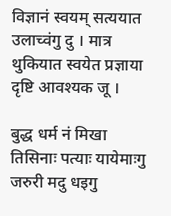विज्ञानं स्वयम् सत्ययात उलाच्वंगु दु । मात्र थुकियात स्वयेत प्रज्ञाया दृष्टि आवश्यक जू ।

बुद्ध धर्म नं मिखा तिसिनाः पत्याः यायेमाःगु जरुरी मदु धइगु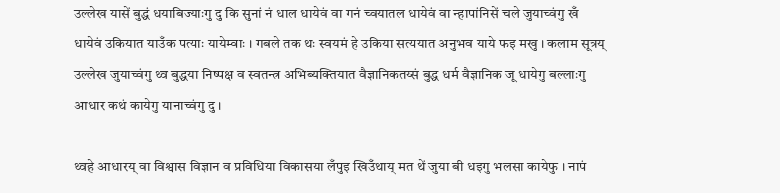उल्लेख यासें बुद्धं धयाबिज्याःगु दु कि सुनां नं धाल धायेवं वा गनं च्वयातल धायेवं वा न्हापांनिसें चले जुयाच्वंगु खँ धायेवं उकियात याउँक पत्याः यायेम्वाः । गबले तक थः स्वयमं हे उकिया सत्ययात अनुभव याये फइ मखु । कलाम सूत्रय् उल्लेख जुयाच्वंगु थ्व बुद्धया निष्पक्ष व स्वतन्त्र अभिब्यक्तियात वैज्ञानिकतय्सं बुद्ध धर्म वैज्ञानिक जू धायेगु बल्लाःगु आधार कथं कायेगु यानाच्वंगु दु ।

थ्वहे आधारय् वा विश्वास विज्ञान व प्रविधिया विकासया लँपुइ खिउँथाय् मत थें जुया बी धइगु भलसा कायेफु । नापं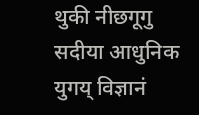थुकी नीछगूगु सदीया आधुनिक युगय् विज्ञानं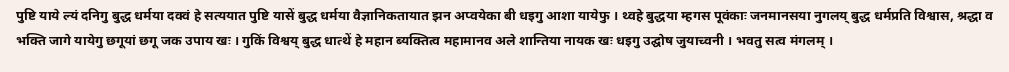पुष्टि याये ल्यं दनिगु बुद्ध धर्मया दक्वं हे सत्ययात पुष्टि यासें बुद्ध धर्मया वैज्ञानिकतायात झन अप्वयेका बी धइगु आशा यायेफु । थ्वहे बुद्धया म्हगस पूवंकाः जनमानसया नुगलय् बुद्ध धर्मप्रति विश्वास, श्रद्धा व भक्ति जागे यायेगु छगूयां छगू जक उपाय खः । गुकिं विश्वय् बुद्ध धात्थें हे महान ब्यक्तित्व महामानव अले शान्तिया नायक खः धइगु उद्घोष जुयाच्वनी । भवतु सत्व मंगलम् ।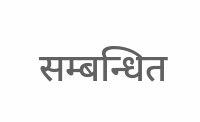सम्बन्धित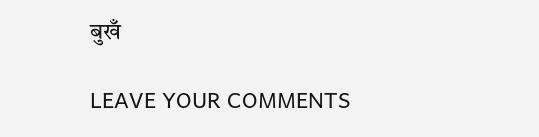बुखँ

LEAVE YOUR COMMENTS